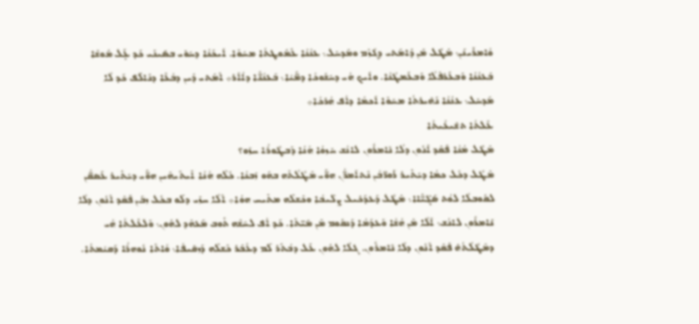ܘܳܐܡܪܺܝܢܰܢ܆ ܡܶܛܽܠ ܡܰܢ ܕܶܐܡܰܬܝ ܕܓܳܙܶܡ ܘܡܰܕܚܶܠ܆ ܥܢܳܢܳܐ ܥܰܡܽܘܛܬܳܐ ܡܚܰܘܶܐ. ܐܰܝܟܰܢܳܐ ܕܚܰܘܺܝ ܒܣܺܝܢܰܝ ܟܰܕ ܥ̣ܰܠ ܡܽܘܫܶܐ ܒܰܥܢܳܢܳܐ ܘܰܒܥܰܪܦܶܠܳܐ ܘܰܒܥܰܡܛܳܢܳܐ. ܘܐܰܝܟ ܗܳܝ ܕܚܶܫܽܘܟܳܐ ܕܡ̈ܰܝܳܐ܆ ܒܰܥܢܳܢ̈ܶܐ ܕܐܳܐܰܪ܀ ܐܶܡܰܬܝ ܕܶܝܢ ܕܒܳܥܶܐ ܕܢܰܐܠܶܦ ܟܰܕ ܠܳܐ ܡܰܕܚܶܠ܆ ܥܢܳܢܳܐ ܢܰܗܺܝܪܬܳܐ ܡܚܰܘܶܐ ܐܰܟܡܳܐ ܕܐܳܦ ܗܳܪܟܳܐ܀
ܥܶܠܬܳܐ ܬܫܺܝܥܳܝܬܳܐ
ܡܶܛܽܠ ܡܳܢܳܐ ܦܰܩܶܕ ܐܶܢܽܘܢ ܕܠܳܐ ܢܺܐܡܪܽܘܢ ܠܐܢܳܫ ܚܶܙܘܳܐ ܗܳܢܳܐ ܕܰܒܛܽܘܪܳܐ ܚܙܰܘ؟
ܡܶܛܽܠ ܕܟܽܠ ܟܡܳܐ ܕܝܰܬܺܝܪ ܪܰܘܪ̈ܒܳܢ ܢܶܬܐܰܡܪ̈ܳܢ ܗܘ̈ܰܝ ܡܶܛܽܠܳܬܶܗ ܒܗܰܘ ܙܰܒܢܳܐ. ܟܽܠܶܗ ܗܳܢܳܐ ܐܺܝܬܰܝܗܶܝܢ ܗܘ̈ܰܝ ܕܝܰܬܺܝܪ ܥܰܣܩ̈ܳܢ ܠܩܽܘܒܠܳܐ ܠܘܳܬ ܣܰܓܺܝ̈ܶܐܐ܆ ܡܶܛܽܠ ܕܰܥܕܰܟܺܝܠ ܨܠܺܝܒܳܐ ܘܟܶܫܠܶܗ ܡܬܺܝܚ ܗܘܳܐ܀ ܐܶܠܳܐ ܚܙܺܝ ܕܠܰܘ ܒܟܽܠ ܙܒܰܢ ܦܰܩܶܕ ܐܶܢܽܘܢ ܕܠܳܐ ܢܺܐܡܪܽܘܢ ܠܐܢܳܫ܆ ܐܶܠܳܐ ܡܶܢ ܗܳܫܳܐ ܘܰܥܕܰܡܳܐ ܕܰܢܩܽܘܡ ܡܶܢ ܡܺܝ̈ܬܶܐ. ܟܰܕ ܐܳܦ ܠܚܰܫܶܗ ܬܽܘܒ ܡܰܥܗܶܕ ܠܗܽܘܢ܆ ܘܰܠܥܶܠܬܳܐ ܗܳܝ ܕܡܶܛܽܠܳܬܳܗ̇ ܦܰܩܶܕ ܐܶܢܽܘܢ ܕܠܳܐ ܢܺܐܡܪܽܘܢ. ܓܠܳܐ ܠܗܽܘܢ ܥܰܠ ܕܒܳܬܰܪ ܠܰܡ ܕܥܳܒܰܪ ܟܶܫܠܶܗ ܕܰܙܩܺܝܦܳܐ܆ ܘܳܐܬܶܐ ܢܽܘܗܪܳܐ ܕܰܩܝܳܡܬܳܐ.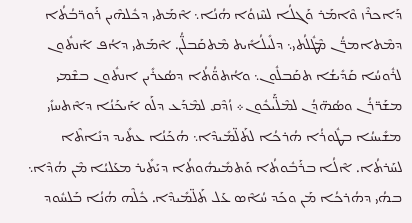ܕܰܐܟܪܶܙ ܘܶܐܡܰܪ ܘܰܓܠܳܐ ܠܚܶܙܘܳܐ ܗܳܢܳܐ܆ ܐܶܡܰܬܝ ܕܟܽܠܗܶܝܢ ܪܰܘܪ̈ܒܳܬܳܐ ܕܡܶܬܐܡܪ̈ܳܢ ܡܶܛܽܠܳܬܝ܆ ܕܠܺܝܠܳܐܺܝܬ ܡܶܬܩܰܒܠ̈ܳܢ. ܐܶܡܰܬܝ ܕܐܳܦ ܐܰܢܬܽܘܢ ܠܪܽܘܚܳܐ ܩܰܕܺܝܫܳܐ ܬܩܰܒܠܽܘܢ܆ ܘܐܳܬܘ̈ܳܬܳܐ ܕܣܳܥܪܺܝܢ ܐܢܬܽܘܢ ܒܫܶܡܝ ܡܫܰܪ̈ܪܳܢ ܘܣܳܗ̈ܕܳܢ ܠܡܶܠ̈ܰܝܟܽܘܢ܀ ܙܳܕܶܩ ܠܡܶܕܰܥ ܕܠܰܘ ܐܰܝܟܰܢܳܐ ܕܐܶܬܚܙܺܝ ܡܫܺܝܚܳܐ ܒܛܽܘܪܳܐ ܗܳܪܟܳܐ ܠܬܰܠ̈ܡܺܝܕܶܐ܆ ܗܳܟܰܢܳܐ ܥܬܺܝܕ ܕܢܺܐܬܶܐ ܠܚܰܪܬܳܐ. ܐܶܠܳܐ ܒܪܰܒܽܘܬܳܐ ܘܰܬܡܺܝܗܽܘܬܳܐ ܕܝܰܬܺܝܪ ܡܥܰܠܝܳܐ ܡܶܢ ܗܳܕܶܐ܆ ܒܗܳܝ ܕܗܳܪܟܳܐ ܡܰܢ ܘܟܰܕ ܚܳܐܶܣ ܥܰܠ ܬܰܠ̈ܡܺܝܕܶܐ. ܟܽܠܶܗ ܗܳܢܳܐ ܒܰܠܚܽܘܕ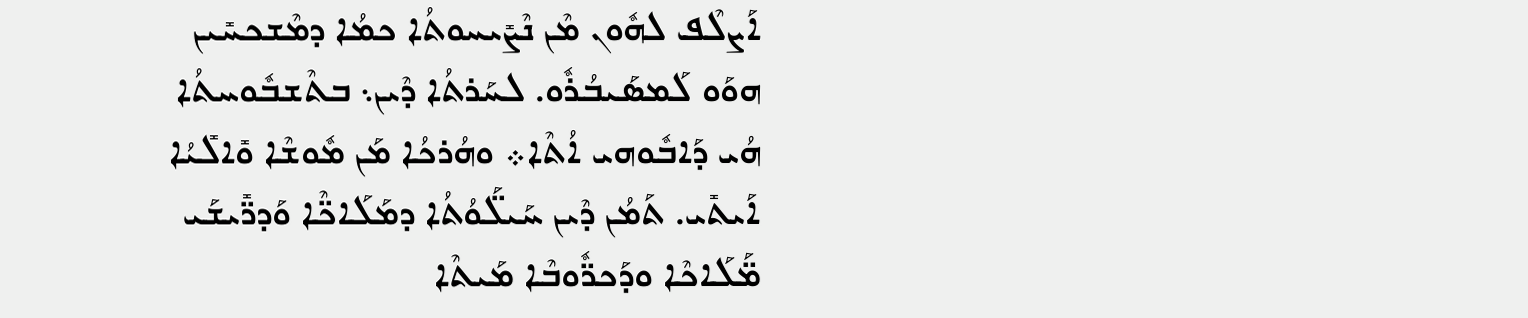ܐܰܨܠܶܦ ܠܗܽܘܢ ܡܶܢ ܢܶܨܺܝܚܘܬܳܐ ܟܡܳܐ ܕܡܶܫܟܚܺܝܢ ܗܘܰܘ ܠܰܡܣܰܝܒܳܪܽܘ. ܠܚܰܪܬܳܐ ܕܶܝܢ܆ ܒܬܶܫܒܽܘܚܬܳܐ ܗܳܝ ܕܰܐܒܽܘܗܝ ܐܳܬܶܐ܀ ܘܗܳܪܟܳܐ ܡܰܢ ܡܽܘܫܶܐ ܘܺܐܠܺܝܳܐ ܐܰܝܬܺܝ. ܬܰܡܳܢ ܕܶܝܢ ܚܰܝܠ̈ܰܘܳܬܳܐ ܕܡܰܠܰܐܟ̈ܶܐ ܘܰܕܪ̈ܺܝܫܰܝ ܡ̈ܰܠܰܐܟܶܐ ܘܕܰܟܪ̈ܽܘܒܶܐ ܡܰܝܬܶܐ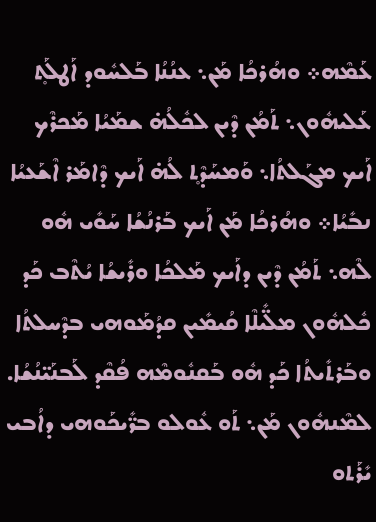ܥܰܡܶܗ܀ ܘܗܳܪܟܳܐ ܡܰܢ܆ ܥܢܳܢܳܐ ܒܰܠܚܽܘܕ ܐܰܛܠܰܬ̥ ܥܰܠܝܗܽܘܢ܆ ܬܰܡܳܢ ܕܶܝܢ ܠܟܽܠܳܗ̇ ܫܡܰܝܳܐ ܡܰܟܪܶܟ ܐܰܝܟ ܡܓܰܠܬܳܐ܆ ܘܰܡܚܰܕܶܬ̥ ܠܳܗ̇ ܐܰܝܟ ܕܶܐܡܰܪ ܐܶܫܰܥܝܳܐ ܢܒܺܝܳܐ܀ ܘܗܳܪܟܳܐ ܡܰܢ ܐܰܝܟ ܒܰܪܢܳܫܳܐ ܚܰܘܺܝ ܗܽܘ ܠܶܗ܆ ܬܰܡܳܢ ܕܶܝܢ ܕܐܰܝܟ ܡܰܠܟܳܐ ܘܪܺܝܫܳܐ ܝܳܬܶܒ ܟܰܕ ܟܽܠܗܽܘܢ ܡܠ̈ܺܝܠܶܐ ܩܳܝܡܺܝܢ ܩܕܳܡܰܘܗܝ ܒܕܶܚܠܬܳܐ ܘܒܰܪܬܺܝܬܳܐ ܟܰܕ ܗܽܘ ܒܰܩܢܽܘܡܶܗ ܦܳܩܶܕ ܠܰܒܢܰܝ̈ܢܳܫܳܐ. ܠܡܶܢܗܽܘܢ ܡܰܢ܆ ܬܰܘ ܥܽܘܠܘ ܒܪ̈ܺܝܟܰܘܗܝ ܕܐܳܒܝ ܝܺܪܰܬܘ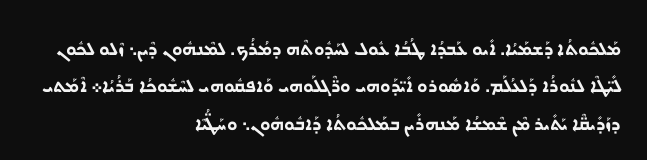ܡܰܠܟܽܘܬܳܐ ܕܰܫܡܰܝܳܐ. ܐܺܝܘ ܥܰܒܕܳܐ ܛܳܒܳܐ ܥܽܘܠ ܠܚܰܕܽܘܬܶܗ ܕܡܳܪܳܟ. ܠܡܶܢܗܽܘܢ ܕܶܝܢ܆ ܙܶܠܘ ܠܟܽܘܢ ܠܺܝ̈ܛܶܐ ܠܢܽܘܪܳܐ ܕܰܠܥܳܠܰܡ. ܘܰܐܣܽܘܪܘ ܐܺܝ̈ܕܰܘܗܝ ܘܪ̈ܶܓܠܰܘܗܝ ܘܰܐܦܩܽܘܗܝ ܠܚܶܫܽܘܟܳܐ ܒܰܪܳܝܳܐ܀ ܐܶܡܰܬܝ ܕܙܰܕܺܝܩ̈ܶܐ ܝܰܬܺܝܪ ܡܶܢ ܫܶܡܫܳܐ ܡܰܢܗܪܺܝܢ ܒܡܰܠܟܽܘܬܳܐ ܕܰܐܒܽܘܗܽܘܢ܆ ܘܚܰܛ̈ܳܝܶܐ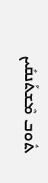ܬܽܘܒ ܡܶܫܬܰܢܩܺܝܢ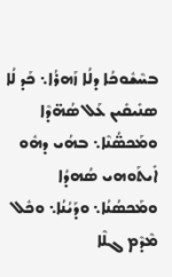ܒܚܶܫܽܘܟܳܐ ܕܠܳܐ ܙܰܗܪܳܐ܆ ܟܰܕ ܠܳܐ ܣܢܺܝܩܺܝܢ ܥܰܠ ܣܳܗ̈ܕܶܐ ܘܡܰܟܣ̈ܳܢܶܐ܆ ܒܗܳܝ ܕܗܽܘ ܐܺܝܬܰܘܗܝ ܣܳܗܕܳܐ ܘܡܰܟܣܳܢܳܐ܆ ܘܕܰܝܳܢܳܐ܆ ܘܟܽܠ ܡܶܕܶܡ ܓܠܶܐ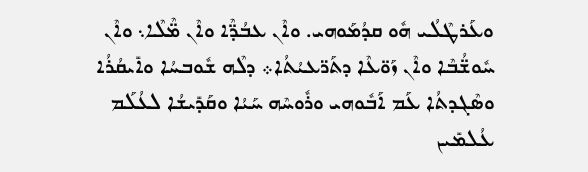ܘܥܰܪܛܶܠܳܝ ܗܽܘ ܩܕܳܡܰܘܗܝ. ܘܐܶܢ ܥܒܳܕ̈ܶܐ ܘܐܶܢ ܡ̈ܶܠܶܐ܆ ܘܐܶܢ ܚܽܘܫ̈ܳܒܶܐ ܘܐܶܢ ܙܰܘ̈ܥܶܐ ܕܬܰܪ̈ܥܝܳܬܳܐ܀ ܕܠܶܗ ܫܽܘܒܚܳܐ ܘܐܺܝܩܳܪܳܐ ܘܣܶܓܕܬܳܐ ܥܰܡ ܐܰܒܽܘܗܝ ܘܪܽܘܚܶܗ ܚܰܝܳܐ ܘܩܰܕܺܝܫܳܐ ܠܥܳܠܰܡ ܥܳܠܡܺܝܢ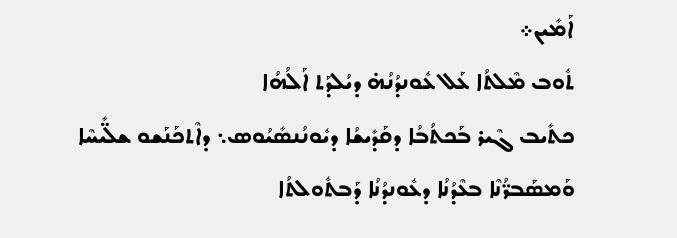ܐܰܡܺܝܢ܀
ܬܽܘܒ ܡܶܠܬܳܐ ܥܰܠ ܥܽܘܢܕܳܢܳܗ̇ ܕܝܳܠܕܰܬ ܐܰܠܳܗܳܐ
ܟܬܺܝܒ ܓܶܝܪ ܒܰܟܬܳܒܳܐ ܕܩܰܕܺܝܫܳܐ ܕܝܽܘܢܳܢܣܺܝܳܘܣ܆ ܕܐܶܬܟܰܢܰܫܘ ܫܠ̈ܺܝܚܶܐ ܘܰܡܣܰܒܪ̈ܳܢܶܐ ܒܥܶܕܳܢܳܐ ܕܥܽܘܢܕܳܢܳܐ ܕܰܒܬܽܘܠܬܳܐ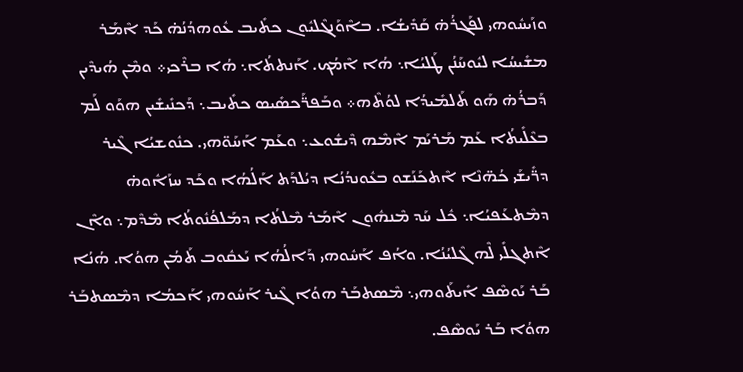ܘܙܰܝܚܽܘܗܝ ܠܦܰܓܪܳܗ̇ ܩܰܕܺܝܫܳܐ. ܒܐܶܘܰܢܓܶܠܝܽܘܢ ܟܬܺܝܒ ܥܽܘܗܕܳܢܳܗ̇ ܟܰܕ ܐܶܡܰܪ ܡܫܺܝܚܳܐ ܠܝܽܘܚܰܢܳܢ ܛܰܠܝܳܐ܆ ܗܳܐ ܐܶܡܳܟ. ܐܰܢܬܬܳܐ܆ ܗܳܐ ܒܪܶܟܝ܀ ܘܡܶܢ ܗܳܝܕܶܝܢ ܕܰܒܪܳܗ̇ ܗܰܘ ܬܰܠܡܺܝܕܳܐ ܠܘܳܬܶܗ܀ ܘܒܰܦܪ̈ܰܟܣܺܝܣ ܟܬܺܝܒ܆ ܕܰܟܢܺܝܫܺܝܢ ܗܘܰܘ ܠܰܡ ܒܥܶܠܺܝܬܳܐ ܥܰܡ ܡܰܪܝܰܡ ܐܶܡܶܗ ܕܶܝܫܽܘܥ܆ ܘܥܰܡ ܐܰܚܰܘ̈ܗܝ. ܟܢܽܘܫܝܳܐ ܓܶܝܪ ܕܪ̈ܺܝܫܰܝ ܟܳܗ̈ܢܶܐ ܐܶܬܟܰܢܰܫܘ ܒܥܽܘܢܕܳܢܳܐ ܕܝܳܠܕܰܬ ܐܰܠܳܗܳܐ ܘܟܰܕ ܚܙܰܐܽܘܗ̇ ܕܡܶܬܥܰܦܝܳܐ܆ ܟܽܠ ܚܰܕ ܡܶܢܗܽܘܢ ܐܶܡܰܪ ܡܶܠܬܳܐ ܕܡܰܠܦܳܢܽܘܬܳܐ ܡܶܕܶܡ܆ ܘܐܶܢ ܐܶܬܓܠܺܝ ܠܶܗ ܓܶܠܝܳܢܳܐ. ܘܐܳܦ ܐܰܚܽܘܗܝ ܕܰܐܠܳܗܳܐ ܝܰܥܩܽܘܒ ܬܰܡܳܢ ܗܘܳܐ. ܗܳܢܳܐ ܒܰܪ ܝܰܘܣܶܦ ܐܺܝܬܰܘܗܝ܆ ܡܶܣܬܒܰܪ ܗܘܳܐ ܓܶܝܪ ܐܰܚܽܘܗܝ ܐܰܟܡܳܐ ܕܡܶܣܬܒܰܪ ܗܘܳܐ ܒܰܪ ܝܰܘܣܶܦ.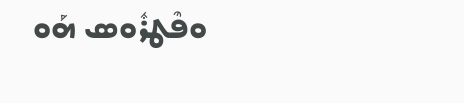ܘܦܶܛܪܽܘܣ ܗܰܘ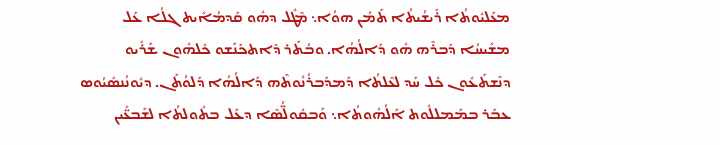ܡܥܰܠܝܽܘܬܳܐ ܪܺܝܫܳܝܬܳܐ ܬܰܡܳܢ ܗܘܳܐ܆ ܡܶܛܽܠ ܕܗܽܘ ܩܰܕܡܳܐܺܝܬ ܓܠܳܐ ܥܰܠ ܡܫܺܝܚܳܐ ܕܰܒܪܶܗ ܗܽܘ ܕܰܐܠܳܗܳܐ. ܘܒܳܬܰܪ ܕܶܐܬܟܰܢܰܫܘ ܟܽܠܗܽܘܢ ܫܰܪܺܝܘ ܕܢܶܫܬܰܥܽܘܢ ܟܽܠ ܚܰܕ ܠܥܶܠܬܳܐ ܕܰܡܕܰܒܪܳܢܽܘܬܶܗ ܕܰܐܠܳܗܳܐ ܕܰܠܘܳܬܰܢ. ܕܝܽܘܢܳܢܣܺܝܳܘܣ ܥܒܰܪ ܒܡܰܡܠܠܽܘܬ ܐܰܠܳܗܽܘܬܳܐ܆ ܘܰܒܩܽܘܠ̈ܳܣܶܐ ܕܥܰܠ ܒܬܽܘܠܬܳܐ ܠܫܰܒܥ̈ܺܝܢ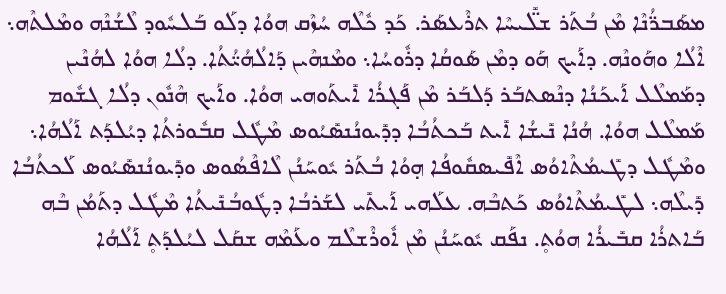ܡܣܰܒܪ̈ܳܢܶܐ ܡܶܢ ܒܳܬܰܪ ܫܠ̈ܺܝܚܶܐ ܬܪܶܥܣܰܪ. ܟܰܕ ܟܽܠܶܗ ܚܳܙܶܩ ܗܘܳܐ ܕܠܰܘ ܒܰܠܚܽܘܕ ܠܶܫܳܢܶܗ ܘܡܶܠܬܶܗ܆ ܐܶܠܳܐ ܘܗܰܘܢܶܗ. ܕܐܰܝܟ ܗܰܘ ܕܡܶܢ ܣܰܘܩܳܐ ܕܪܽܘܚܳܐ܆ ܘܡܶܢܗܶܝܢ ܕܰܐܠܳܗܳܝ̈ܳܬܳܐ. ܕܠܳܐ ܗܘܳܐ ܠܗܳܢܶܝܢ ܕܡܰܡܠܶܠ ܐܰܝܟܰܢܳܐ ܕܢܶܣܬܒܰܪ ܕܰܠܒܰܪ ܡܶܢ ܦܰܓܪܳܐ ܐܺܝܬܰܘܗܝ ܗܘܳܐ. ܘܐܰܝܟ ܗܶܢܽܘܢ ܕܠܳܐ ܓܫܽܘܡ ܡܰܡܠܶܠ ܗܘܳܐ. ܗܳܢܳܐ ܢܺܝܫܳܐ ܐܺܝܬ ܒܰܟܬܳܒܳܐ ܕܕܺܝܘܢܳܢܣܺܝܳܘܣ ܡܶܛܽܠ ܩܒܽܘܪܬܳܐ ܕܝܳܠܕܰܬ ܐܰܠܳܗܳܐ܆ ܘܡܶܛܽܠ ܕܛܺܝܡܳܬܶܐܘܳܣ ܐܶܦܺܝܣܩܽܘܦܳܐ ܗ̣ܘܳܐ ܒܳܬܰܪ ܝܽܘܚܰܢܳܢ ܠܶܐܦܶܣܳܘܣ ܘܕܺܝܘܢܳܢܣܺܝܳܘܣ ܠܰܟܬܳܒܳܐ ܕܺܝܠܶܗ܆ ܠܛܺܝܡܳܬܶܐܘܳܣ ܟܰܬܒܶܗ. ܥܠܰܗܝ ܐܰܝܬܺܝ ܠܫܰܪܒܳܐ ܕܛܽܘܒܳܢܺܝܬܳܐ ܡܶܛܽܠ ܕܬܰܡܳܢ ܒܶܗ ܒܰܐܬܪܳܐ ܩܒܺܝܪܳܐ ܗܘܳܬ̥. ܢܦܰܩ ܝܽܘܚܰܢܳܢ ܡܶܢ ܐܽܘܪܶܫܠܶܡ ܘܥܰܡܶܗ ܫܩܰܠ ܠܝܳܠܕܰܬ̥ ܐܰܠܳܗܳܐ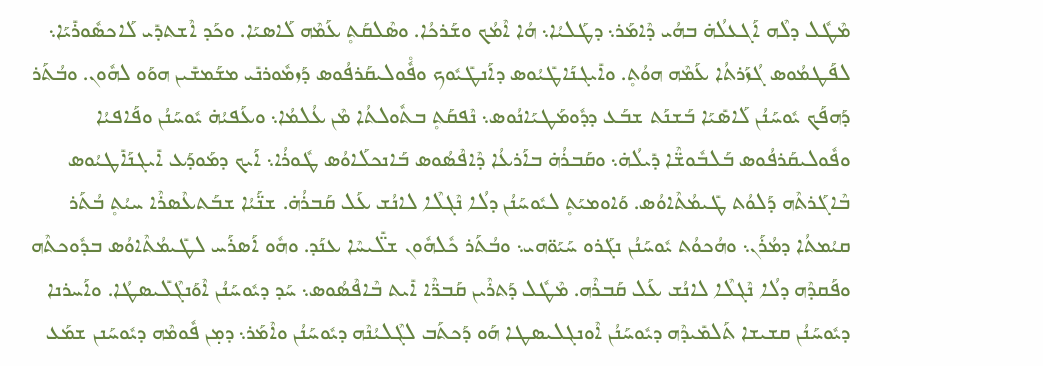ܡܶܛܽܠ ܕܠܶܗ ܐܰܓܥܠܳܗ̇ ܒܗܳܝ ܕܶܐܡܰܪ܆ ܕܛܰܠܝܳܐ܆ ܗܳܐ ܐܶܡܳܟ ܘܫܰܪܟܳܐ. ܘܣܶܠܩܰܬ̥ ܥܰܡܶܗ ܠܰܐܣܝܰܐ. ܘܟܰܕ ܐܶܫܬܕܺܝ ܠܰܐܟܣܽܘܪܺܝܰܐ܆ ܠܦܰܛܡܳܘܣ ܓܳܙܰܪܬܳܐ ܥܰܡܶܗ ܗܘܳܬ̥. ܘܐܺܝܓܢܰܐܛܺܝܳܘܣ ܕܐܰܢܛܺܝܽܘܟ ܘܦܽ̊ܘܠܝܩܰܪܦܳܘܣ ܕܰܙܡܽܘܪܢܺܝ ܡܫܰܡܫܺܝܢ ܗܘܰܘ ܠܗܽܘܢ. ܘܒܳܬܰܪ ܕܰܗܦܰܟ ܝܽܘܚܰܢܳܢ ܠܰܐܣܺܝܰܐ ܒܰܫܢܰܬ ܫܒܰܥ ܕܕܽܘܡܰܛܝܰܐܢܳܘܣ܆ ܢܶܦܩܰܬ̥ ܒܬܽܘܠܬܳܐ ܡܶܢ ܥܳܠܡܳܐ܆ ܘܥܰܦܝܳܗ̇ ܝܽܘܚܰܢܳܢ ܘܦܰܐܦܝܳܐ ܘܦܽܘܠܝܩܰܪܦܳܘܣ ܒܰܠܒܽܘܫ̈ܶܐ ܕܺܝܠܳܗ̇܆ ܘܩܰܒܪܳܗ̇ ܒܐܰܪܥܳܐ ܕܶܐܦܶܣܳܘܣ ܒܰܐܢܟܠܰܐܘܳܣ ܛܽܘܪܳܐ܆ ܐܰܝܟ ܕܡܰܘܕܰܥ ܐܺܝܓܢܰܐܺܛܝܳܘܣ ܒܶܐܓܰܪܬܶܗ ܕܰܠܘܳܬ ܛܺܝܡܳܬܶܐܘܳܣ. ܘܰܐܘܡܝܰܬ̥ ܠܝܽܘܚܰܢܳܢ ܕܠܳܐ ܢܶܓܠܶܐ ܠܐܢܳܫ ܥܰܠ ܩܰܒܪܳܗ̇. ܫܢ̈ܰܝܳܐ ܫܒܰܬܥܶܣܪܶܐ ܚܝܳܬ̥ ܒܳܬܰܪ ܩܝܳܡܬܳܐ ܕܡܳܪܰܢ܆ ܘܗܳܟܘܳܬ ܝܽܘܚܰܢܳܢ ܢܓܰܪܘ ܚܰܝܰܘ̈ܗܝ܆ ܘܒܳܬܰܪ ܟܽܠܗܽܘܢ ܫܠ̈ܺܝܚܶܐ ܥܢܰܕ. ܘܗܽܘ ܐܰܣܪܰܚ ܠܛܺܝܡܳܬܶܐܘܳܣ ܒܕܽܘܟܬܶܗ ܘܦܰܩܕܶܗ ܕܠܳܐ ܢܶܓܠܶܐ ܠܐܢܳܫ ܥܰܠ ܩܰܒܪܶܗ. ܡܶܛܽܠ ܕܰܬܪܶܝܢ ܩܰܒܪ̈ܶܐ ܐܺܝܬ ܒܶܐܦܶܣܳܘܣ܆ ܚܰܕ ܕܝܽܘܚܰܢܳܢ ܐܶܘܰܢܓܶܠܺܝܣܛܳܐ. ܘܐܰܚܪܢܐ ܕܝܽܘܚܰܢܳܢ ܩܫܝܫܐ ܬܰܠܡܺܝܕܶܗ ܕܝܽܘܚܰܢܳܢ ܐܶܘܢܓܠܝܣܛܐ ܗܰܘ ܕܰܟܬܰܒ ܠܓܶܠܝܳܢܶܗ ܕܝܽܘܚܰܢܳܢ ܘܐܶܡܰܪ܆ ܕܡ̣ܢ ܦܽܘܡܶܗ ܕܝܽܘܚܰܢܢ ܫܡܰܥ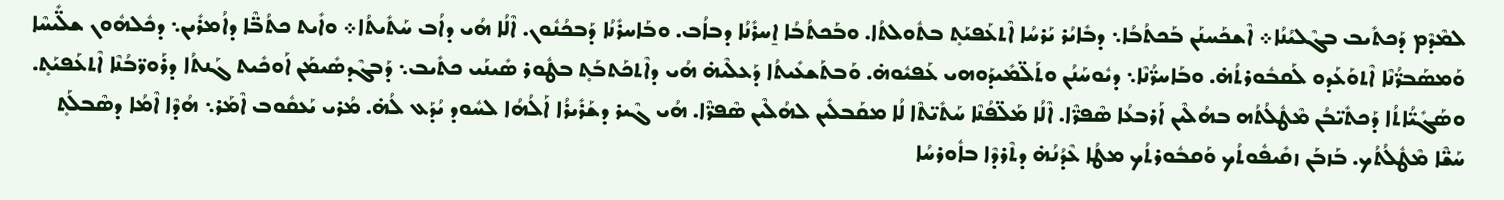ܠܡܶܕܶܡ ܕܰܟܬܺܝܒ ܒܓܶܠܝܳܢܳܐ܀ ܐܶܫܟܰܚܢܰܢ ܒܰܟܬܳܒܳܐ܆ ܕܒܺܐܝܳܪ ܝܰܪܚܳܐ ܐܶܬܥܰܦܝܰܬ̥ ܒܬܽܘܠܬܳܐ. ܘܒܰܟܬܳܒܳܐ ܐ̱ܚܪܺܢܳܐ ܕܒܐܳܒ. ܘܒܰܐܚܪܺܢܳܐ ܕܰܒܟܳܢܽܘܢ. ܐܶܠܳܐ ܗܳܝ ܕܐܳܒ ܚܰܬܺܝܬܳܐ܀ ܘܐܺܝܬ ܟܬܳܒ̈ܶܐ ܕܐܳܡܪܺܝܢ܆ ܕܟܽܠܗܽܘܢ ܫܠ̈ܺܝܚܶܐ ܘܰܡܣܰܒܪ̈ܳܢܶܐ ܐܶܬܘܰܥܰܕܘ ܠܰܩܒܽܘܪܬܳܗ̇. ܘܒܰܐܚܪ̈ܳܢܶܐ܆ ܕܝܽܘܚܰܢܳܢ ܘܬܰܠ̈ܡܺܝܕܰܘܗܝ ܥܰܦܝܽܘܗ̇. ܘܰܒܬܰܫܥܺܝܬܳܐ ܕܰܥܠܶܝܗ̇ ܗܳܝ ܕܐܶܬܟܰܬܒܰܬ̥ ܒܛܽܘܪ ܣܺܝܢܰܝ ܟܬܺܝܒ܆ ܕܰܒܓܶܕܣܺܝܡܰܢ ܐܰܘܟܺܝܬ ܓܰܢܬܳܐ ܕܪܰܘܪ̈ܒܳܢܶܐ ܐܶܬܥܰܦܝܰܬ̥. ܘܣܰܓܺܝ̈ܳܐܬܳܐ ܕܰܟܬܺܝ̈ܒܳܢ ܡܶܛܽܠܳܬܳܗ ܒܗܳܠܶܝܢ ܐܰܪܒܥܳܐ ܣܶܦܪ̈ܶܐ. ܐܶܠܳܐ ܡܰܠ̈ܦܳܢܶܐ ܚܰܬܺܝ̈ܬܶܐ ܠܳܐ ܡܩܰܒܠܺܝܢ ܠܗܳܠܶܝܢ ܣܶܦܪ̈ܶܐ. ܗܳܝ ܓܶܝܪ ܕܫܰܪܺܝܪܳܐ ܐܰܠܳܗܳܐ ܠܚܽܘܕ ܝܳܕܰܥ ܠܳܗ̇. ܡܳܪܝ ܝܰܥܩܽܘܒ ܐܶܡܰܪ܆ ܗܳܕܶܐ ܐܶܡܳܐ ܕܣܶܒܠܰܬ̥ ܚܰܫ̈ܶܐ ܡܶܛܽܠܳܬܳܟ. ܒܰܙܒܰܢ ܙܩܺܝܦܽܘܬܳܟ ܘܰܩܒܽܘܪܬܳܟ ܡܛܳܐ ܥܶܕܳܢܳܗ̇ ܕܬܶܪܕܶܐ ܒܐܽܘܪܚܳܐ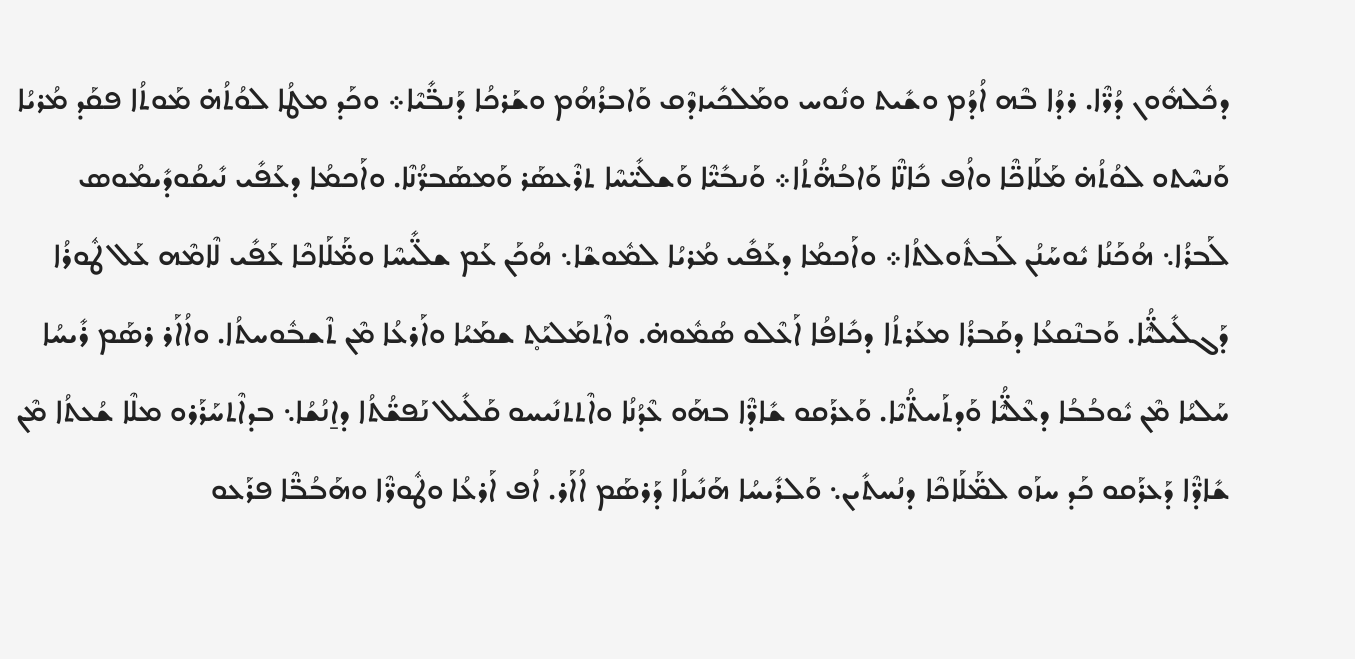ܕܟܽܠܗܽܘܢ ܕܳܪ̈ܶܐ. ܪܕܳܐ ܒܶܗ ܐܳܕܳܡ ܘܫܺܝܬ ܘܢܽܘܚ ܘܡܰܠܟܺܝܙܕܶܩ ܘܰܐܒܪܳܗܳܡ ܘܫܰܪܟܳܐ ܕܰܢܒ̈ܺܝܶܐ܀ ܘܟܰܕ ܡܛܳܐ ܠܘܳܬܳܗ̇ ܡܰܘܬܳܐ ܦܩܰܕ ܡܳܪܝܳܐ ܘܰܢܚܶܬܘ ܠܘܳܬܳܗ̇ ܡܰܠܰܐܟ̈ܶܐ ܘܐܳܦ ܟܺܐܢ̈ܶܐ ܘܰܐܒܳܗ̈ܳܬܳܐ܀ ܘܰܢܒܺܝ̈ܶܐ ܘܰܫܠܺܝ̈ܚܶܐ ܬܪܶܥܣܰܪ ܘܰܡܣܰܒܪ̈ܳܢܶܐ. ܘܐܰܟܡܳܐ ܕܥܰܦܺܝ ܢܺܝܩܳܘܕܺܝܡܳܘܣ ܠܰܒܪܳܐ܆ ܗܳܟܰܢܳܐ ܝܽܘܚܰܢܳܢ ܠܰܒܬܽܘܠܬܳܐ܀ ܘܐܰܟܡܳܐ ܕܥܰܦܺܝ ܡܳܪܝܳܐ ܠܡܽܘܫܶܐ܆ ܗܳܟܰܢ ܥܰܡ ܫܠ̈ܺܝܚܶܐ ܘܡ̈ܰܠܰܐܟܶܐ ܥܰܦܺܝ ܠܶܐܡܶܗ ܥܰܠ ܛܽܘܪܳܐ ܕܰܓܠܺܝܠ̈ܳܝܶܐ. ܘܰܒܢܶܩܥܳܐ ܕܩܰܒܪܳܐ ܡܥܰܪܬܳܐ ܕܟܺܐܦܳܐ ܐܰܥܶܠܘ ܣܳܡܽܘܗ̇. ܘܐܶܬܡܰܠܝܰܬ̥ ܫܡܰܝܳܐ ܘܐܰܪܥܳܐ ܡܶܢ ܬܶܫܒܽܘܚܬܳܐ. ܘܐܳܐܰܪ ܪܣܰܡ ܪܺܝܚܳܐ ܚܰܠܝܳܐ ܡܶܢ ܝܽܘܒܳܒܳܐ ܕܥܶܠ̈ܳܝܶܐ ܘܰܕܬܰܚܬ̈ܳܝܶܐ. ܘܰܥܪܰܩܘ ܫܺܐܕ̈ܶܐ ܒܗܰܘ ܥܶܕܳܢܳܐ ܘܐܶܬܬܢܺܝܚܘ ܩܰܠܺܝܠ ܢܰܦܫ̈ܳܬܳܐ ܕܐ̱ܢܳܫܳܐ܆ ܒܕܐܶܬܚܰܪܰܪܘ ܡܠܶܐ ܫܳܥܬܳܐ ܡܶܢ ܫܺܐܕ̈ܶܐ ܕܰܥܪܰܩܘ ܟܰܕ ܚܙܰܘ ܠܡ̈ܰܠܰܐܟܶܐ ܕܢܳܚܬܺܝܢ܆ ܘܰܠܪܺܝܚܳܐ ܗܰܢܺܝܐܳܐ ܕܰܪܣܰܡ ܐܳܐܰܪ. ܐܳܦ ܐܰܪܥܳܐ ܘܛܽܘܪ̈ܶܐ ܘܗܰܒܳܒ̈ܶܐ ܦܪܰܥܘ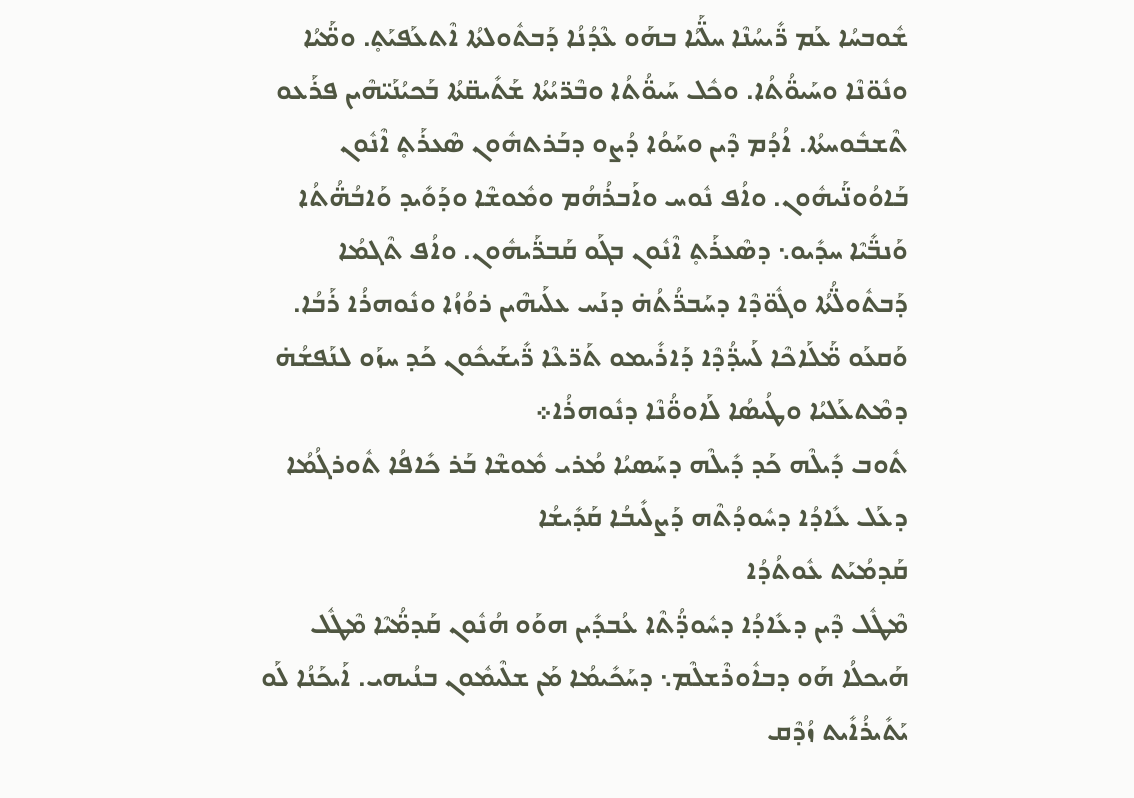ܫܽܘܒܚܳܐ ܥܰܡ ܪ̈ܺܝܚܳܢܶܐ ܚܠ̈ܰܝܳܐ ܒܗܰܘ ܥܶܕܳܢܳܐ ܕܰܒܬܽܘܠܬܳܐ ܐܶܬܥܰܦܝܰܬ̥. ܘܡ̈ܰܝܳܐ ܘܢܽܘ̈ܢܶܐ ܘܚܰܝܘ̈ܳܬܳܐ. ܘܟܽܠ ܚܰܝܘ̈ܳܬܳܐ ܘܒܶܪ̈ܝܳܬܳܐ ܫܰܬܺܝܩ̈ܬܳܐ ܒܰܟܝܳܢܰܝ̈ܗܶܝܢ ܦܪܰܥܘ ܬܶܫܒܽܘܚܬܳܐ. ܐܳܕܳܡ ܕܶܝܢ ܘܚܰܘܳܐ ܕܳܨܘ ܕܒܰܪܬܗܽܘܢ ܣܶܥܪܰܬ̥ ܐܶܢܽܘܢ ܒܰܐܘܳܘܢ̈ܰܝܗܽܘܢ. ܘܐܳܦ ܢܽܘܚ ܘܐܰܒܪܳܗܳܡ ܘܡܽܘܫܶܐ ܘܕܰܘܺܝܕ ܘܰܐܒܳܗ̈ܳܬܳܐ ܘܰܢܒ̈ܺܝܶܐ ܚܕܺܝܘ܆ ܕܣܶܥܪܰܬ̥ ܐܶܢܽܘܢ ܒܓܰܘ ܩܰܒܪ̈ܰܝܗܽܘܢ. ܘܐܳܦ ܬܶܓܡܳܐ ܕܰܒܬܽܘܠ̈ܳܬܳܐ ܘܓܽܘ̈ܕܶܐ ܕܚܰܒܪ̈ܳܬܳܗ̇ ܕܢܰܚ ܥܠܰܝܗܶܝܢ ܪܘܳܙܳܐ ܘܢܽܘܗܪܳܐ ܪܰܒܳܐ. ܘܰܩܥܰܘ ܡ̈ܰܠܰܐܟܶܐ ܠܰܚܕ̈ܳܕܶܐ ܕܰܐܪܺܝܡܘ ܬܰܪ̈ܥܶܐ ܪ̈ܺܝܫܰܝܟܽܘܢ ܟܰܕ ܚܙܰܘ ܠܢܰܦܫܳܗ̇ ܕܡܶܬܥܰܠܝܳܐ ܘܛܳܝܣܳܐ ܠܰܐܘܘ̈ܳܢܶܐ ܕܢܽܘܗܪܳܐ܀
ܬܽܘܒ ܕܺܝܠܶܗ ܟܰܕ ܕܺܝܠܶܗ ܕܚܰܣܝܳܐ ܡܳܪܝ ܡܽܘܫܶܐ ܒܰܪ ܟܺܐܦܳܐ ܬܽܘܪܓܳܡܳܐ ܕܥܰܠ ܥܺܐܕܳܐ ܕܚܽܘܕܳܬܶܗ ܕܰܨܠܺܝܒܳܐ ܩܰܕܺܝܫܳܐ
ܩܰܕܡܳܝܰܬ ܥܽܘܬܳܕܳܐ
ܡܶܛܽܠ ܕܶܝܢ ܕܥܺܐܕܳܐ ܕܚܽܘܕ̈ܳܬܶܐ ܥܳܒܕܺܝܢ ܗܘܰܘ ܗܳܢܽܘܢ ܩܰܕܡ̈ܳܝܶܐ ܡܶܛܽܠ ܗܰܝܟܠܳܐ ܗܰܘ ܕܒܐܽܘܪܶܫܠܶܡ܆ ܕܚܰܟܺܝܡܳܐ ܡܰܢ ܫܠܶܝܡܽܘܢ ܒܢܳܝܗܝ. ܐܰܝܟܰܢܳܐ ܠܰܘ ܝܰܬܺܝܪܳܐܺܝܬ ܙܳܕܶܩ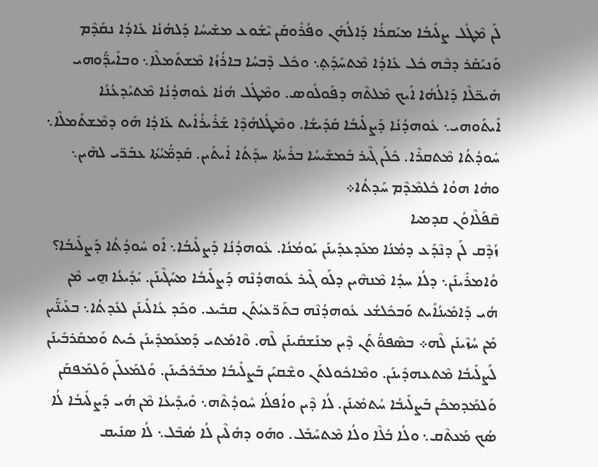ܠܰܢ ܡܶܛܽܠ ܨܠܺܝܒܳܐ ܡܝܰܩܪܳܐ ܕܰܐܠܳܗܰܢ ܘܦܳܪܽܘܩܰܢ ܝܶܫܽܘܥ ܡܫܺܝܚܳܐ ܕܰܠܗܳܢܳܐ ܥܺܐܕܳܐ ܢܩܰܕܶܡ ܘܰܢܝܰܩܰܪ ܕܒܶܗ ܟܽܠ ܥܺܐܕܳܐ ܡܶܬܚܰܕܰܬ̥܆ ܘܟܽܠ ܕܶܒܚܳܐ ܒܐܪܳܙܳܐ ܡܶܫܬܰܡܠܶܐ܆ ܘܒܐܺܝܕ̈ܰܘܗܝ ܗܰܝܟ̈ܠܶܐ ܕܰܐܠܳܗܳܐ ܐܰܝܟ ܡܶܠܬܶܗ ܕܦܰܘܠܽܘܣ. ܘܡܶܛܽܠ ܗܳܢܳܐ ܥܽܘܗܕܳܢܳܐ ܡܶܬܝܰܕܥܳܢܳܐ ܐܺܝܬܰܘܗܝ܆ ܥܽܘܗܕܳܢܳܐ ܕܰܨܠܺܝܒܳܐ ܩܰܕܺܝܫܳܐ. ܘܡܶܛܽܠܗܳܕܶܐ ܫܰܪܺܝܪܳܐܺܝܬ ܥܺܐܕܳܐ ܗܰܘ ܕܡܶܫܬܰܡܠܶܐ܆ ܚܽܘܕܳܬܳܐ ܡܶܬܩܪܶܐ. ܟܽܠܰܢ ܓܶܝܪ ܒܰܡܫܺܝܚܳܐ ܒܪܺܝܬܳܐ ܚܕܰܬܳܐ ܐܺܝܬܰܝܢ. ܩܰܕܡ̈ܳܝܳܬܳܐ ܥܒܰܪ̈ܝ ܠܗܶܝܢ܆ ܘܗܳܐ ܗܘܳܐ ܟܽܠܡܶܕܶܡ ܚܰܕܬܳܐ܀
ܩܶܦܰܠܶܐܘܳܢ ܩܕܡܝܐ
ܙܳܕܶܩ ܠܰܢ ܕܢܶܕܰܥ ܕܡܳܢܳܐ ܡܥܰܕܥܕܺܝܢܰܢ ܝܰܘܡܳܢܳܐ. ܥܽܘܗܕܳܢܳܐ ܕܰܨܠܺܝܒܳܐ܆ ܐܰܘ ܚܽܘܕܳܬܳܐ ܕܰܨܠܺܝܒܳܐ؟
ܘܳܐܡܪܺܝܢܰܢ܆ ܕܠܳܐ ܚܕܳܐ ܡܶܢܗܶܝܢ ܕܠܰܘ ܓܶܝܪ ܥܽܘܗܕܳܢܶܗ ܕܰܨܠܺܝܒܳܐ ܡܚܰܓܶܝܢܰܢ. ܝܺܕܺܝܥܳܐ ܗ̱ܝ ܡܶܢ ܗܳܝ ܕܰܐܡܺܝܢܳܐܺܝܬ ܘܰܒܟܽܠܫܳܥ ܥܽܘܗܕܳܢܶܗ ܒܬܰܪ̈ܥܝܳܬܰܢ ܩܒܺܝܥ. ܘܟܰܕ ܥܳܐܠܺܝܢܰܢ ܠܥܺܕܬܳܐ܆ ܒܥܰܝܢ̈ܰܝܢ ܡܰܢ ܚܳܙܶܝܢܰܢ ܠܶܗ܀ ܒܣܶܦܘ̈ܳܬܰܢ ܕܶܝܢ ܡܢܰܫܩܺܝܢܰܢ ܠܶܗ. ܘܶܐܡܰܬܝ ܕܰܡܥܰܡܕܺܝܢܰܢ ܟܺܝܬ ܘܰܡܩܰܪܒܺܝܢܰܢ ܠܰܨܠܺܝܒܳܐ ܡܶܬܥܗܕܺܝܢܰܢ. ܘܡܶܐܟܽܘܠܬܰܢ ܘܫܶܩܝܰܢ ܒܰܨܠܺܝܒܳܐ ܡܒܰܪܟܺܝܢܰܢ. ܘܰܠܡܰܥܠܰܢ ܘܰܠܡܰܦܩܰܢ ܘܰܠܡܰܕܡܟܰܢ ܒܰܨܠܺܝܒܳܐ ܚܳܬܡܺܝܢܰܢ. ܠܳܐ ܕܶܝܢ ܘܐܳܦܠܳܐ ܚܽܘܕܳܬܶܗ܆ ܘܺܝܕܺܝܥܳܐ ܡܶܢ ܗܳܝ ܕܰܨܠܺܝܒܳܐ ܠܳܐ ܣܳܟ ܡܰܥܬܶܩ܆ ܘܠܳܐ ܒܳܠܶܐ ܘܠܳܐ ܡܶܬܚܰܒܰܠ. ܘܗܰܘ ܕܗܳܠܶܝܢ ܠܳܐ ܣܳܒܶܠ܆ ܠܳܐ ܣܢܺܝܩ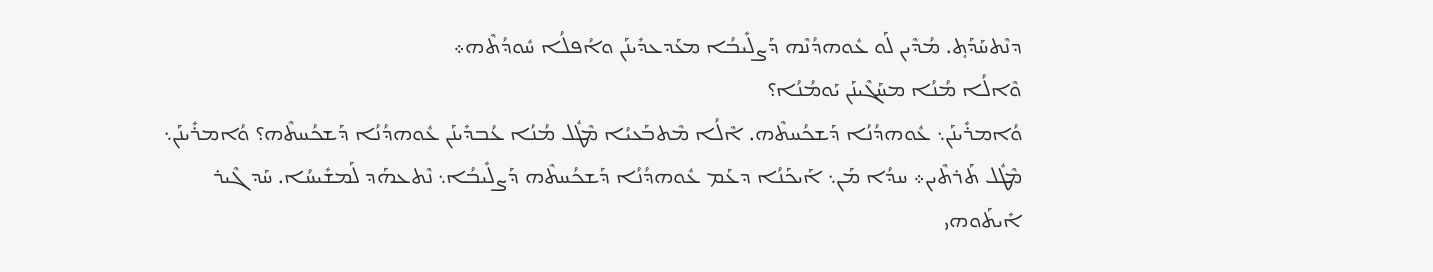ܕܢܶܬܚܰܕܰܬ̥. ܡܳܕܶܝܢ ܠܰܘ ܥܽܘܗܕܳܢܶܗ ܕܰܨܠܺܝܒܳܐ ܡܥܰܕܥܕܺܝܢܰܢ ܘܐܳܦܠܳܐ ܚܽܘܕܳܬܶܗ܀
ܘܶܐܠܳܐ ܡܳܢܳܐ ܡܚܰܓܶܝܢܰܢ ܝܰܘܡܳܢܳܐ؟
ܘܳܐܡܪܺܝܢܰܢ܆ ܥܽܘܗܕܳܢܳܐ ܕܰܫܟܳܚܬܶܗ. ܐܶܠܳܐ ܡܶܬܒܰܥܝܳܐ ܡܶܛܽܠ ܡܳܢܳܐ ܥܳܒܕܺܝܢܰܢ ܥܽܘܗܕܳܢܳܐ ܕܰܫܟܳܚܬܶܗ؟ ܘܳܐܡܪܺܝܢܰܢ܆ ܡܶܛܽܠ ܬܰܪܬܶܝܢ܀ ܚܕܳܐ ܡܰܢ܆ ܐܰܝܟܰܢܳܐ ܕܥܰܡ ܥܽܘܗܕܳܢܳܐ ܕܰܫܟܳܚܬܶܗ ܕܰܨܠܺܝܒܳܐ܆ ܢܶܬܥܗܰܕ ܠܰܡܫܺܝܚܳܐ. ܚܰܕ ܓܶܝܪ ܐܺܝܬܰܘܗܝ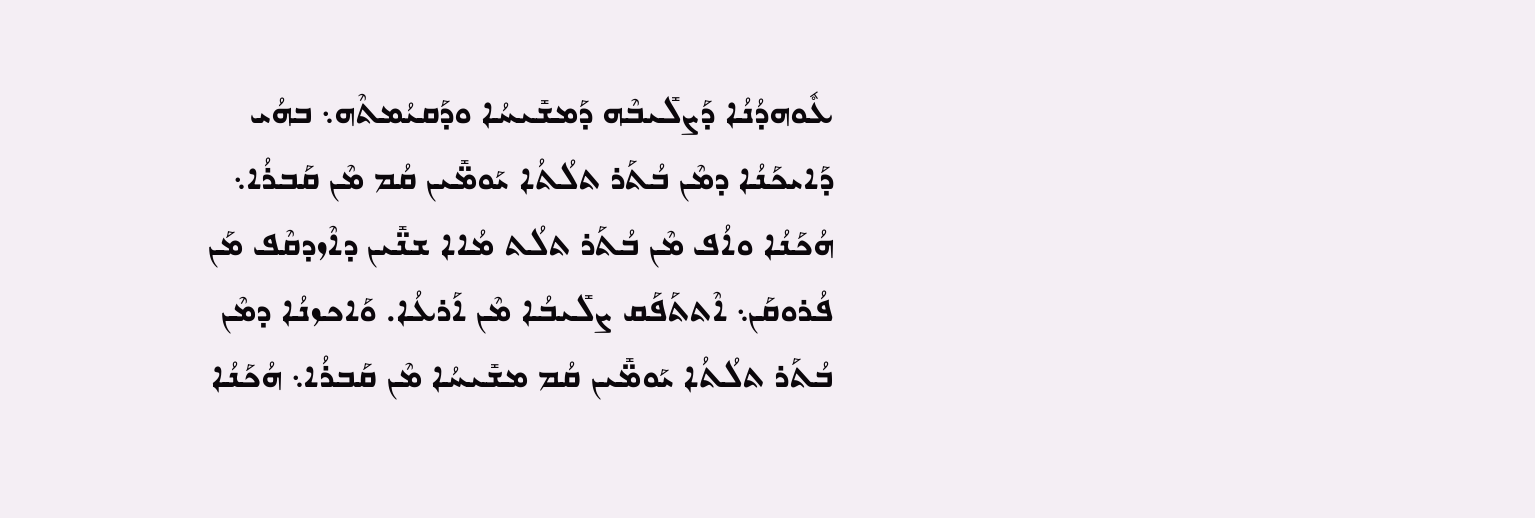ܥܽܘܗܕܳܢܳܐ ܕܰܨܠܺܝܒܶܗ ܕܰܡܫܺܝܚܳܐ ܘܕܰܩܝܳܡܬܶܗ܆ ܒܗܳܝ ܕܰܐܝܟܰܢܳܐ ܕܡܶܢ ܒܳܬܰܪ ܬܠܳܬܳܐ ܝܰܘܡ̈ܺܝܢ ܩܳܡ ܡܶܢ ܩܰܒܪܳܐ܆ ܗܳܟܰܢܳܐ ܘܐܳܦ ܡܶܢ ܒܳܬܰܪ ܬܠܳܬ ܡܳܐܐ ܫܢ̈ܺܝܢ ܕܐܶܙܕܩܶܦ ܡܰܢ ܦܳܪܘܩܰܢ܆ ܐܶܬܬܰܦܰܩ ܨܠܺܝܒܳܐ ܡܶܢ ܐܰܪܥܳܐ. ܘܰܐܟܙܢܳܐ ܕܡܶܢ ܒܳܬܰܪ ܬܠܳܬܳܐ ܝܰܘܡ̈ܺܝܢ ܩܳܡ ܡܫܺܝܚܳܐ ܡܶܢ ܩܰܒܪܳܐ܆ ܗܳܟܰܢܳܐ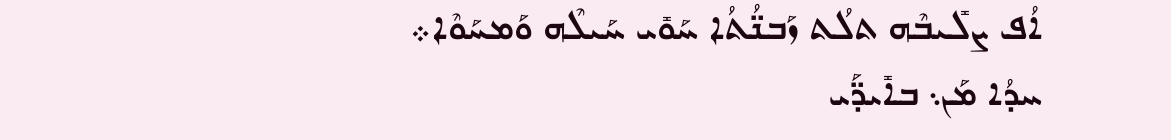ܐܳܦ ܨܠܺܝܒܶܗ ܬܠܳܬ ܙܰܒܢ̈ܳܬܳܐ ܚܰܘܺܝ ܚܰܝܠܶܗ ܘܰܡܚܰܘܶܐ܀ ܚܕܳܐ ܡܰܢ܆ ܒܐܺܝܕ̈ܰܝ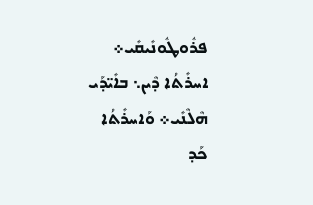ܦܪܽܘܛܽܘܢܺܝܩܺܝ܀ ܐܚܪܺܬܳܐ ܕܶܝܢ܆ ܒܐܺܝ̈ܕܰܝ ܗܶܠܶܢܺܝ܀ ܘܰܐܚܪܺܬܳܐ ܟܰܕ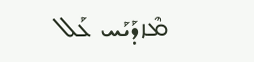ܡܶܙܕܰܝܰܚ ܥܰܠ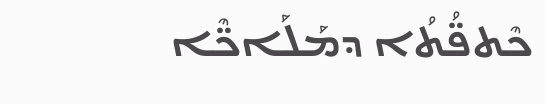ܟܶܬܦ̈ܳܬܳܐ ܕܡܰܠܰܐܟ̈ܶܐ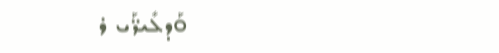ܘܰܕܥܺܝܪ̈ܰܝ ܪ